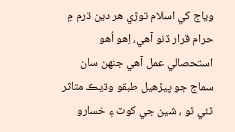وياج کي اسلام توڙي ھر دين ڌرم ۾ حرام قرار ڏنو آهي، اِھو اُھو استحصالي عمل آھي جنھن سان سماج جو پيڙھيل طبقو وڌيڪ متاثر ٿئي ٿو ، شين جي کوٽ ۽ خسارو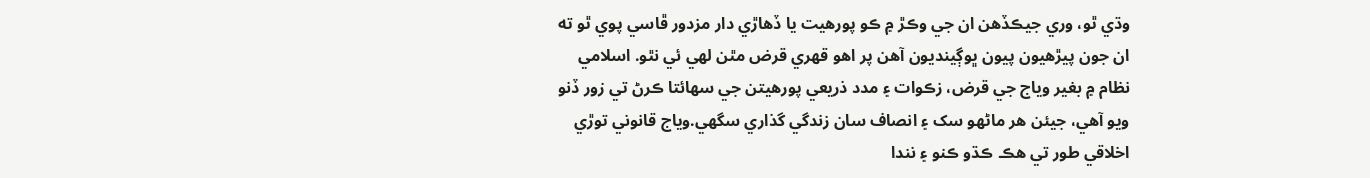وڌي ٿو، وري جيڪڏھن ان جي وڪڙ ۾ ڪو پورھيت يا ڏھاڙي دار مزدور ڦاسي پوي ٿو ته ان جون پيڙھيون پيون ڀوڳينديون آھن پر اھو قھري قرض مٿن لھي ئي نٿو. اسلامي نظام ۾ بغير وياج جي قرض، زڪوات ۽ مدد ذريعي پورهيتن جي سهائتا ڪرڻ تي زور ڏنو ويو آهي، جيئن هر ماڻهو سک ۽ انصاف سان زندگي گذاري سگهي.وياج قانوني توڙي اخلاقي طور تي ھڪ ڪڌو ڪنو ۽ نندا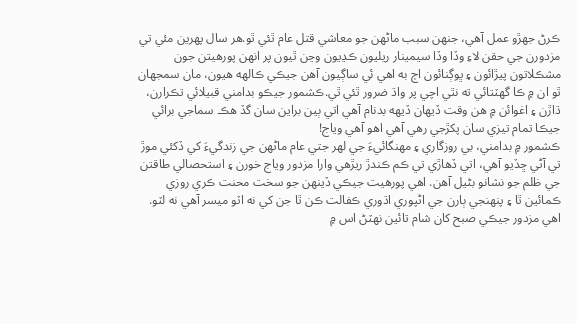ڪرڻ جھڙو عمل آھي، جنھن سبب ماڻھن جو معاشي قتل عام ٿئي ٿو.ھر سال پھرين مئي تي مزدورن جي حقن لاءِ وڏا وڏا سيمينار ريليون ڪڍيون وڃن ٿيون پر انھن پورھيتن جون مشڪلاتون پيڙائون ۽ ڀوڳنائون اڄ به اھي ئي ساڳيون آھن جيڪي ڪالهه ھيون، مان سمجھان ٿو ان ۾ ڪا گهٽتائي ته نٿي اچي پر واڌ ضرور ٿئي ٿي.ڪشمور جيڪو بدامني قبيلائي تڪرارن، ڌاڙن ۽ اغوائن ۾ ھن وقت ڏيھان ڏيھه بدنام آھي اتي ٻين براين سان گڏ ھڪ سماجي برائي جيڪا تمام تيزي سان پکڙجي رھي آھي اھو آھي وياج!
ڪشمور ۾ بدامني، بي روزگاري ۽ مھنگائيءَ جي لهر جتي عام ماڻھن جي زندگيءَ کي ڏکئي موڙ تي آڻي ڇڏيو آهي، اتي ڏهاڙي تي ڪم ڪندڙ ريڙھي وارا مزدور وياج خورن ۽ استحصالي طاقتن جي ظلم جو نشانو بڻيل آهن. اهي پورھيت جيڪي ڏينهن جو سخت محنت ڪري روزي ڪمائين ٿا ۽ پنھنجي ٻارن جي اڻپوري اڌوري ڪفالت ڪن ٿا جن کي نه اٽو ميسر آھي نه لٽو. اھي مزدور جيڪي صبح کان شام تائين نهٽڻ اس ۾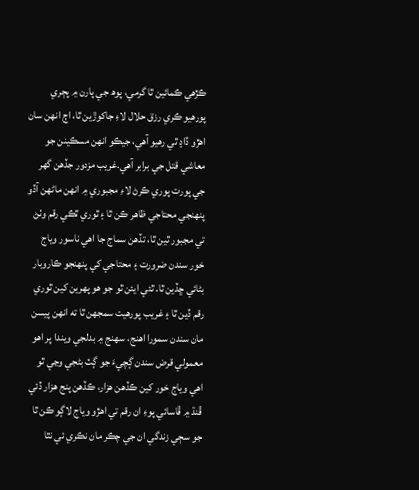ڪڙھي ڪمائين ٿا گرمي، پوھ جي پارن ۾ پڄري پورھيو ڪري رزق حلال لاءِ جاکوڙين ٿا، اڄ انهن سان اهڙو ڏاڍ ٿي رهيو آهي، جيڪو انھن مسڪينن جو معاشي قتل جي برابر آهي.غريب مزدور جڏهن گهر جي پورت پوري ڪرڻ لاءِ مجبوري ۾ انھن ماڻھن آڏو پنھنجي محتاجي ظاھر ڪن ٿا ۽ ٿوري ٿڪي رقم وٺڻ تي مجبور ٿين ٿا، تڏهن سماج جا اهي ناسور وياج خور سندن ضرورت ۽ محتاجي کي پنهنجو ڪاروبار بڻائي ڇڏين ٿا. ٿئي ايئن ٿو جو هو پهرين کين ٿوري رقم ڏين ٿا ۽ غريب پورھيت سمجھن ٿا ته انھن پيسن مان سندن سمورا اھنج، سھنج ۾ بدلجي ويندا پر اھو معمولي قرض سندن ڳچيءَ جو ڳٽ بڻجي وڃي ٿو اھي وياج خور کين ڪڏهن هزار، ڪڏهن پنج هزار ڏئي ڦنڌ ۾ ڦاسائي پوءِ ان رقم تي اهڙو وياج لاڳو ڪن ٿا جو سڄي زندگي ان جي چڪر مان نڪري ئي نٿا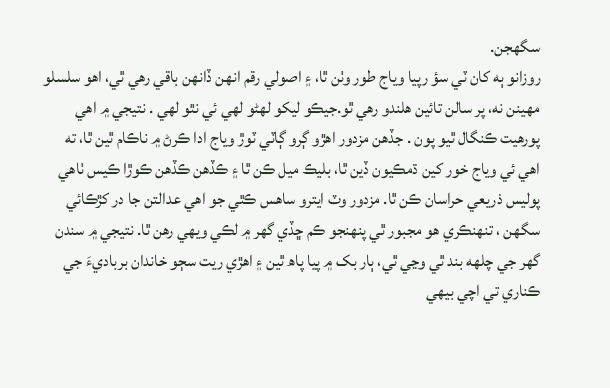سگهجن.
روزانو ٻه کان ٽي سؤ رپيا وياج طور وٺن ٿا، ۽ اصولي رقم انھن ڏانھن باقي رھي ٿي، اهو سلسلو مهينن نه، پر سالن تائين هلندو رهي ٿو.جيڪو ليکو لھڻو لھي ئي نٿو لھي . نتيجي ۾ اھي پورھيت ڪنگال ٿيو پون . جڏهن مزدور اھڙو ڳرو ڳاٽي ٽوڙ وياج ادا ڪرڻ ۾ ناڪام ٿين ٿا، ته اهي ئي وياج خور کين ڌمڪيون ڏين ٿا، بليڪ ميل ڪن ٿا ۽ ڪڏهن ڪڏھن ڪوڙا ڪيس ٺاهي پوليس ذريعي حراسان ڪن ٿا. مزدور وٽ ايترو ساھس ڪٿي جو اھي عدالتن جا در کڙڪائي سگهن ، تنهنڪري هو مجبور ٿي پنھنجو ڪم ڇڏي گهر ۾ لڪي ويهي رهن ٿا. نتيجي ۾ سندن گهر جي چلهه بند ٿي وڃي ٿي، ٻار بک ۾ پيا پاھ ٿين ۽ اھڙي ريت سڄو خاندان برباديءَ جي ڪناري تي اچي بيهي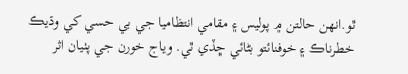ٿو.انهن حالتن ۾ پوليس ۽ مقامي انتظاميا جي بي حسي کي وڌيڪ خطرناڪ ۽ خوفنائتو بڻائي ڇڏي ٿي. وياج خورن جي پٺيان اثر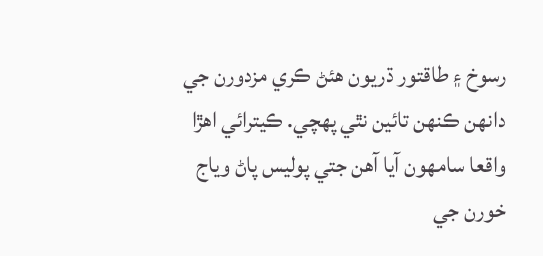رسوخ ۽ طاقتور ڌريون هئڻ ڪري مزدورن جي دانهن ڪنهن تائين نٿي پهچي. ڪيترائي اهڙا واقعا سامهون آيا آهن جتي پوليس پاڻ وياج خورن جي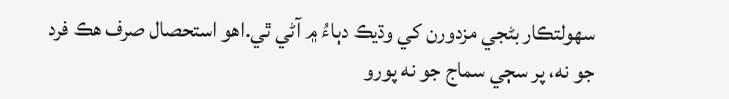سهولتڪار بڻجي مزدورن کي وڌيڪ دٻاءُ ۾ آڻي ٿي.اهو استحصال صرف ھڪ فرد جو نه، پر سڄي سماج جو نه پورو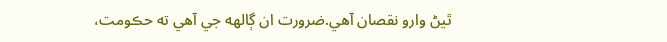ٿيڻ وارو نقصان آهي.ضرورت ان ڳالهه جي آهي ته حڪومت،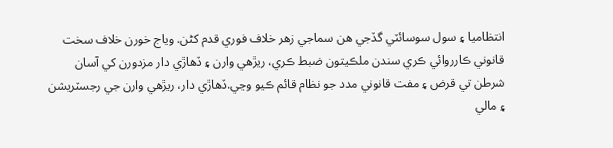انتظاميا ۽ سول سوسائٽي گڏجي هن سماجي زهر خلاف فوري قدم کڻن. وياج خورن خلاف سخت قانوني ڪارروائي ڪري سندن ملڪيتون ضبط ڪري، ريڙھي وارن ۽ ڏهاڙي دار مزدورن کي آسان شرطن تي قرض ۽ مفت قانوني مدد جو نظام قائم ڪيو وڃي.ڏھاڙي دار، ريڙھي وارن جي رجسٽريشن ۽ مالي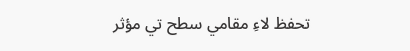تحفظ لاءِ مقامي سطح تي مؤثر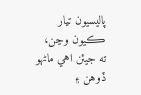پاليسيون تيار ڪيون وڃن، ته جيئن اهي ماڻهو ڏوهن ۽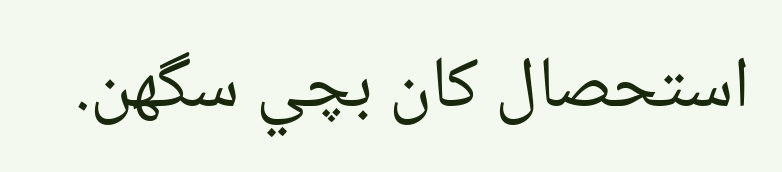استحصال کان بچي سگهن.